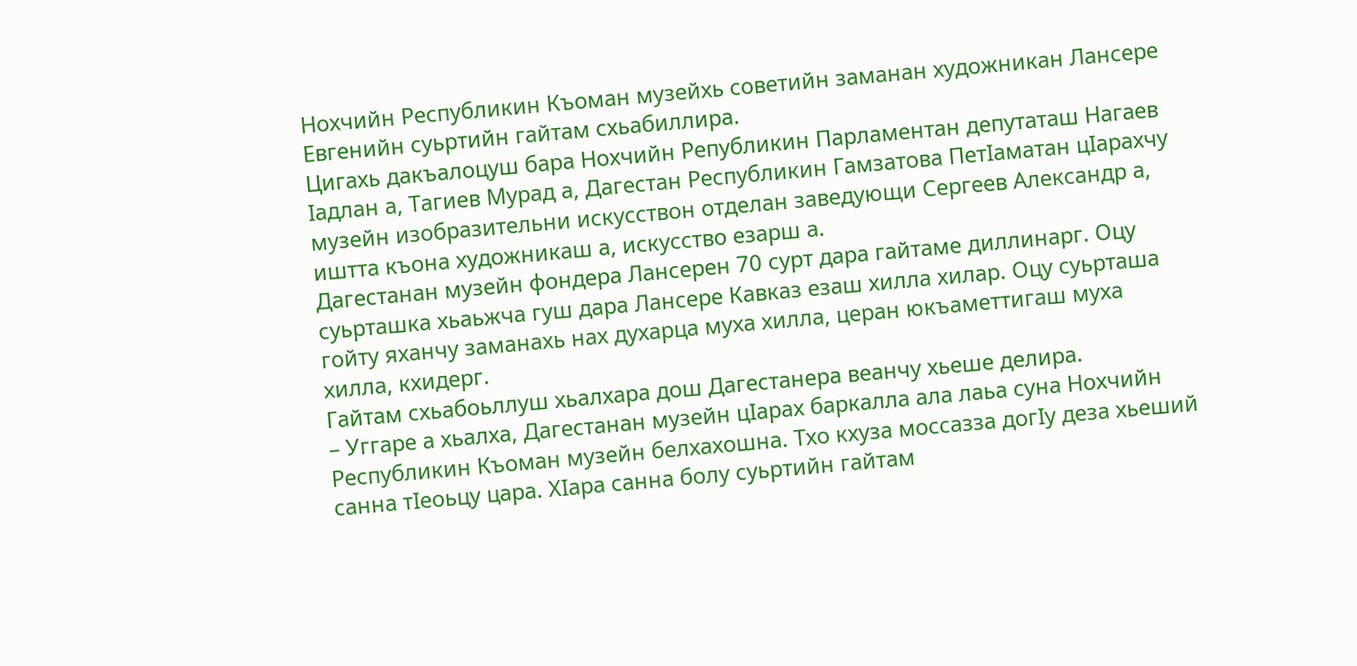Нохчийн Республикин Къоман музейхь советийн заманан художникан Лансере Евгенийн суьртийн гайтам схьабиллира.
Цигахь дакъалоцуш бара Нохчийн Републикин Парламентан депутаташ Нагаев Iадлан а, Тагиев Мурад а, Дагестан Республикин Гамзатова ПетIаматан цIарахчу музейн изобразительни искусствон отделан заведующи Сергеев Александр а, иштта къона художникаш а, искусство езарш а.
Дагестанан музейн фондера Лансерен 70 сурт дара гайтаме диллинарг. Оцу суьрташка хьаьжча гуш дара Лансере Кавказ езаш хилла хилар. Оцу суьрташа гойту яханчу заманахь нах духарца муха хилла, церан юкъаметтигаш муха хилла, кхидерг.
Гайтам схьабоьллуш хьалхара дош Дагестанера веанчу хьеше делира.
– Уггаре а хьалха, Дагестанан музейн цIарах баркалла ала лаьа суна Нохчийн Республикин Къоман музейн белхахошна. Тхо кхуза моссазза догIу деза хьеший санна тIеоьцу цара. ХIара санна болу суьртийн гайтам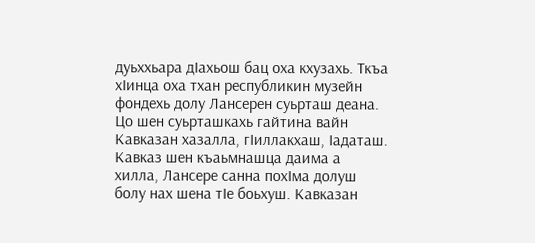дуьххьара дIахьош бац оха кхузахь. Ткъа хIинца оха тхан республикин музейн фондехь долу Лансерен суьрташ деана. Цо шен суьрташкахь гайтина вайн Кавказан хазалла, гIиллакхаш, Iадаташ. Кавказ шен къаьмнашца даима а хилла, Лансере санна похIма долуш болу нах шена тIе боьхуш. Кавказан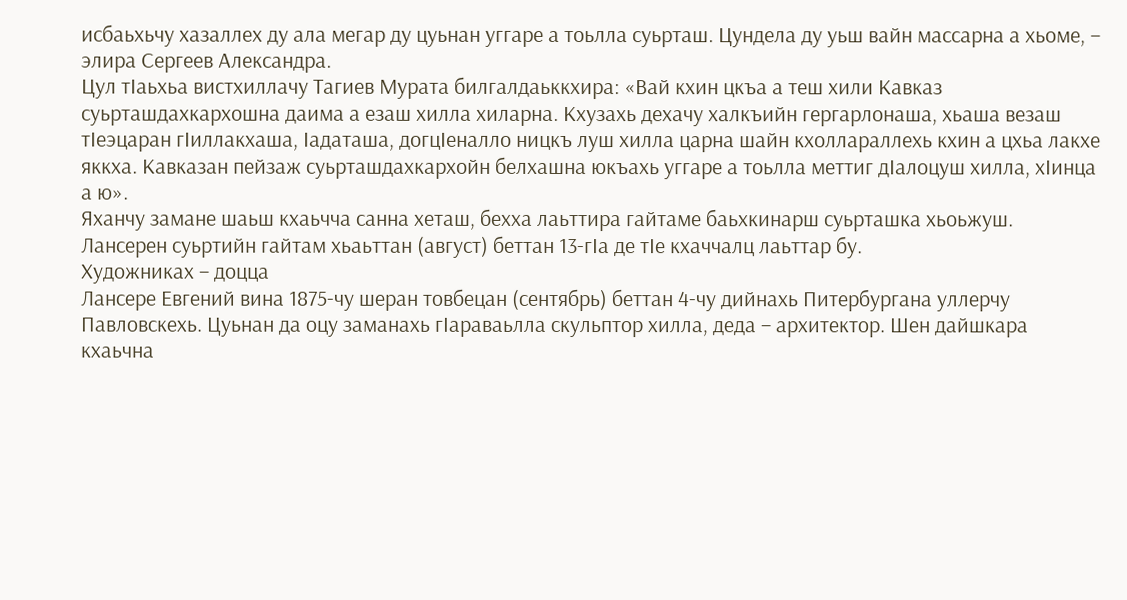исбаьхьчу хазаллех ду ала мегар ду цуьнан уггаре а тоьлла суьрташ. Цундела ду уьш вайн массарна а хьоме, – элира Сергеев Александра.
Цул тIаьхьа вистхиллачу Тагиев Мурата билгалдаьккхира: «Вай кхин цкъа а теш хили Кавказ суьрташдахкархошна даима а езаш хилла хиларна. Кхузахь дехачу халкъийн гергарлонаша, хьаша везаш тIеэцаран гIиллакхаша, Iадаташа, догцIеналло ницкъ луш хилла царна шайн кхоллараллехь кхин а цхьа лакхе яккха. Кавказан пейзаж суьрташдахкархойн белхашна юкъахь уггаре а тоьлла меттиг дIалоцуш хилла, хIинца а ю».
Яханчу замане шаьш кхаьчча санна хеташ, бехха лаьттира гайтаме баьхкинарш суьрташка хьоьжуш. Лансерен суьртийн гайтам хьаьттан (август) беттан 13-гIа де тIе кхаччалц лаьттар бу.
Художниках – доцца
Лансере Евгений вина 1875-чу шеран товбецан (сентябрь) беттан 4-чу дийнахь Питербургана уллерчу Павловскехь. Цуьнан да оцу заманахь гIараваьлла скульптор хилла, деда – архитектор. Шен дайшкара кхаьчна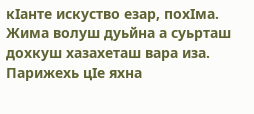кIанте искуство езар, похIма.
Жима волуш дуьйна а суьрташ дохкуш хазахеташ вара иза. Парижехь цIе яхна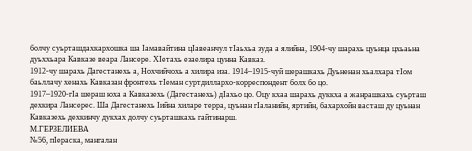болчу суьрташдахкархошка ша Iамавайтина цIавеанчул тIаьхьа зуда а ялийна, 1904-чу шарахь цуьнца цхьаьна дуьххьара Кавказе веара Лансере. ХIетахь езаелира цунна Кавказ.
1912-чу шарахь Дагестанехь а, Нохчийчохь а хилира иза. 1914–1915-чуй шерашкахь Дуьненан хьалхара тIом баьллачу хенахь Кавказан фронтехь тIеман суртдиллархо-корреспондент болх бо цо.
1917–1920-гIа шераш юха а Кавказехь (Дагестанехь) дIахьо цо. Оцу кхаа шарахь дуккха а жанрашкахь суьрташ дехкира Лансерес. Ша Дагестанехь Iийна хиларе терра, цуьнан гIаланийн, яртийн, бахархойн васташ ду цуьнан Кавказехь дехкинчу дукхах долчу суьрташкахь гайтинарш.
М.ГЕРЗЕЛИЕВА
№56, пIераска, мангалан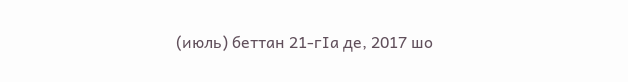(июль) беттан 21-гIа де, 2017 шо